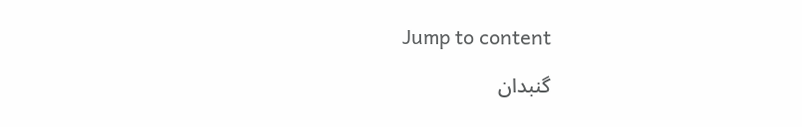Jump to content

گنبدان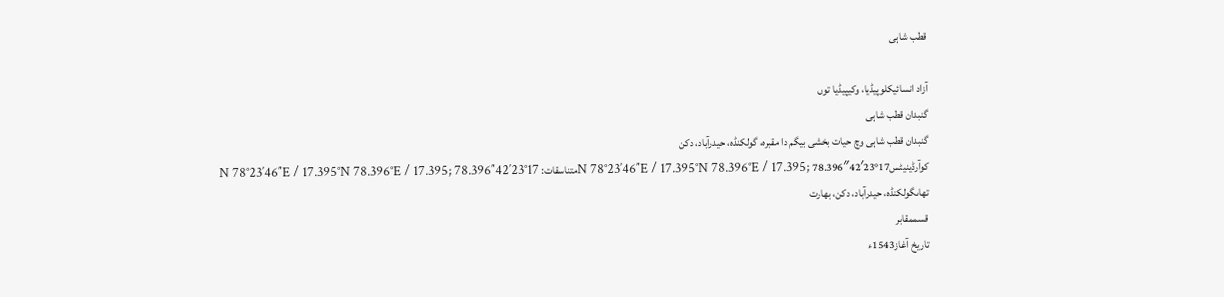قطب شاہی

آزاد انسائیکلوپیڈیا، وکیپیڈیا توں
گنبدان قطب شاہی
گنبدان قطب شاہی وچ حیات بخشی بیگم دا مقبرہ، گولکنڈہ، حیدرآباد، دکن
کوآرڈینیٹس17°23′42″N 78°23′46″E / 17.395°N 78.396°E / 17.395; 78.396متناسقات: 17°23′42″N 78°23′46″E / 17.395°N 78.396°E / 17.395; 78.396
تھاںگولکنڈہ، حیدرآباد، دکن، بھارت
قسممقابر
تاریخ آغاز1543ء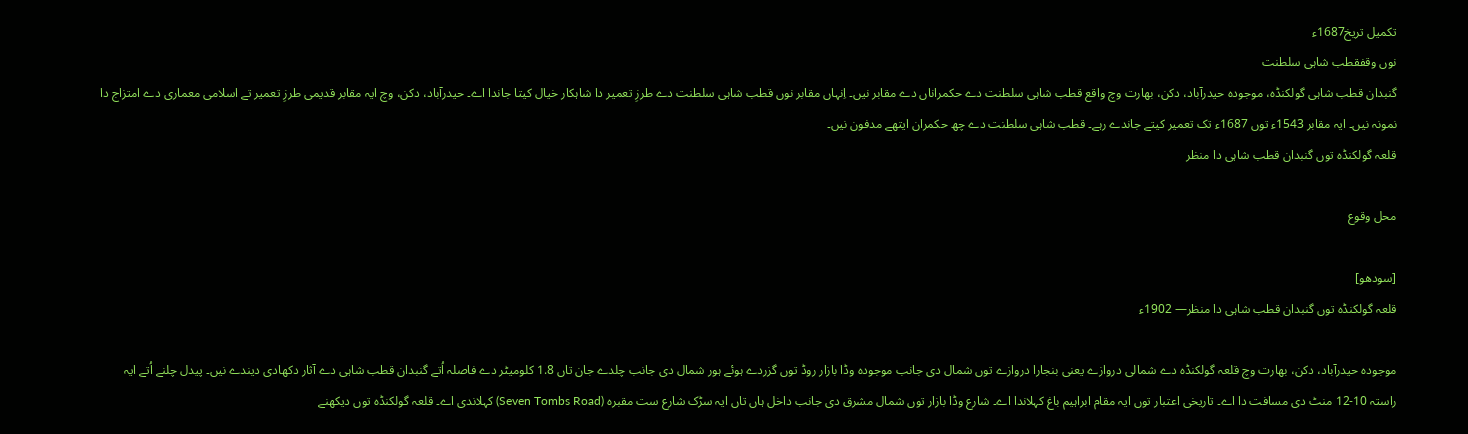تکمیل تریخ1687ء
نوں وقفقطب شاہی سلطنت
گنبدان قطب شاہی گولکنڈہ، موجودہ حیدرآباد، دکن، بھارت وچ واقع قطب شاہی سلطنت دے حکمراناں دے مقابر نيں۔ اِنہاں مقابر نوں قطب شاہی سلطنت دے طرزِ تعمیر دا شاہکار خیال کیتا جاندا اے۔ حیدرآباد، دکن، وچ ایہ مقابر قدیمی طرزِ تعمیر تے اسلامی معماری دے امتزاج دا نمونہ نيں۔ ایہ مقابر 1543ء توں 1687ء تک تعمیر کیتے جاندے رہے۔ قطب شاہی سلطنت دے چھ حکمران ایتھے مدفون نيں۔
قلعہ گولکنڈہ توں گنبدان قطب شاہی دا منظر

محل وقوع

[سودھو]
قلعہ گولکنڈہ توں گنبدان قطب شاہی دا منظر— 1902ء

موجودہ حیدرآباد، دکن، بھارت وچ قلعہ گولکنڈہ دے شمالی دروازے یعنی بنجارا دروازے توں شمال دی جانب موجودہ وڈا بازار روڈ توں گزردے ہوئے ہور شمال دی جانب چلدے جان تاں 1.8 کلومیٹر دے فاصلہ اُتے گنبدان قطب شاہی دے آثار دکھادی دیندے نيں۔ پیدل چلنے اُتے ایہ راستہ 10-12 منٹ دی مسافت دا اے۔ تاریخی اعتبار توں ایہ مقام ابراہیم باغ کہلاندا اے۔ شارع وڈا بازار توں شمال مشرق دی جانب داخل ہاں تاں ایہ سڑک شارع ست مقبرہ (Seven Tombs Road) کہلاندی اے۔ قلعہ گولکنڈہ توں دیکھنے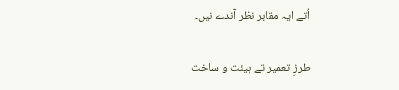اُتے ایہ مقابر نظر آندے نيں۔

طرزِ تعمیر تے ہیئت و ساخت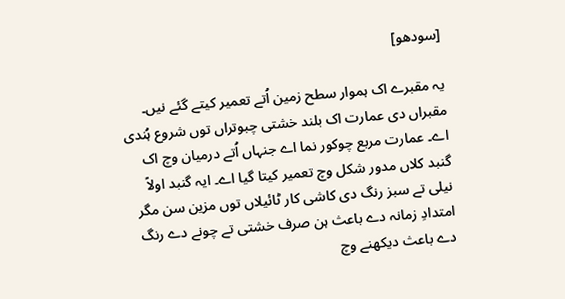[سودھو]

یہ مقبرے اک ہموار سطح زمین اُتے تعمیر کیتے گئے نيں۔ مقبراں دی عمارت اک بلند خشتی چبوتراں توں شروع ہُندی اے۔ عمارت مربع چوکور نما اے جنہاں اُتے درمیان وچ اک گنبد کلاں مدور شکل وچ تعمیر کیتا گیا اے۔ ایہ گنبد اولاً نیلی تے سبز رنگ دی کاشی کار ٹائیلاں توں مزین سن مگر امتدادِ زمانہ دے باعث ہن صرف خشتی تے چونے دے رنگ دے باعث دیکھنے وچ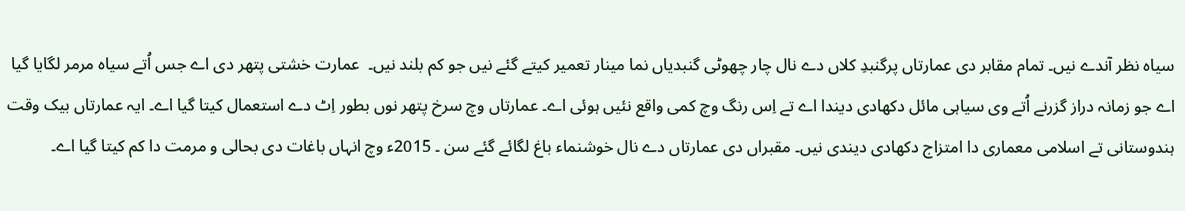سیاہ نظر آندے نيں۔ تمام مقابر دی عمارتاں پرگنبدِ کلاں دے نال چار چھوٹی گنبدیاں نما مینار تعمیر کیتے گئے نيں جو کم بلند نيں۔  عمارت خشتی پتھر دی اے جس اُتے سیاہ مرمر لگایا گیا اے جو زمانہ دراز گزرنے اُتے وی سیاہی مائل دکھادی دیندا اے تے اِس رنگ وچ کمی واقع نئيں ہوئی اے۔ عمارتاں وچ سرخ پتھر نوں بطور اِٹ دے استعمال کیتا گیا اے۔ ایہ عمارتاں بیک وقت ہندوستانی تے اسلامی معماری دا امتزاج دکھادی دیندی نيں۔ مقبراں دی عمارتاں دے نال خوشنماء باغ لگائے گئے سن ۔ 2015ء وچ انہاں باغات دی بحالی و مرمت دا کم کیتا گیا اے۔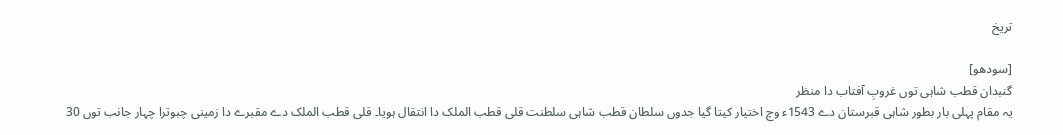تریخ

[سودھو]
گنبدان قطب شاہی توں غروبِ آفتاب دا منظر
یہ مقام پہلی بار بطور شاہی قبرستان دے 1543ء وچ اختیار کیتا گیا جدوں سلطان قطب شاہی سلطنت قلی قطب الملک دا انتقال ہويا۔ قلی قطب الملک دے مقبرے دا زمینی چبوترا چہار جانب توں 30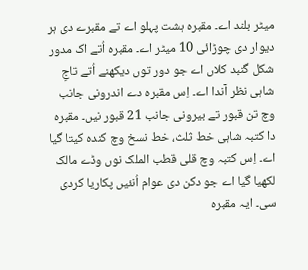میٹر بلند اے۔ مقبرہ ہشت پہلو اے تے مقبرے دی ہر دیوار دی چوڑائی 10 میٹر اے۔ مقبرہ اُتے اک مدور شکل گنبد کلاں اے جو دور توں دیکھنے اُتے تاجِ شاہی نظر آندا اے۔ اِس مقبرہ دے اندرونی جانب وچ تن قبور تے بیرونی جانب 21 قبور نيں۔ مقبرہ دا کتبہ شاہی خط ثلث، خط نسخ وچ کندہ کیتا گیا اے۔ اِس کتبہ وچ قلی قطب الملک نوں وڈے مالک لکھیا گیا اے جو دکن دی عوام اُنئيں پکاریا کردی سی۔ ایہ مقبرہ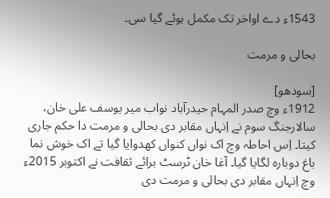1543ء دے اواخر تک مکمل ہوئے گیا سی۔

بحالی و مرمت

[سودھو]
1912ء وچ صدر المہام حیدرآباد نواب میر یوسف علی خان، سالارجنگ سوم نے اِنہاں مقابر دی بحالی و مرمت دا حکم جاری کیتا۔ اِس احاطہ وچ اک نواں کنواں کھدوایا گیا تے اک خوش نما باغ دوبارہ لگایا گیا۔ آغا خان ٹرسٹ برائے ثقافت نے اکتوبر 2015ء وچ اِنہاں مقابر دی بحالی و مرمت دی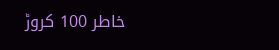خاطر 100 کروڑ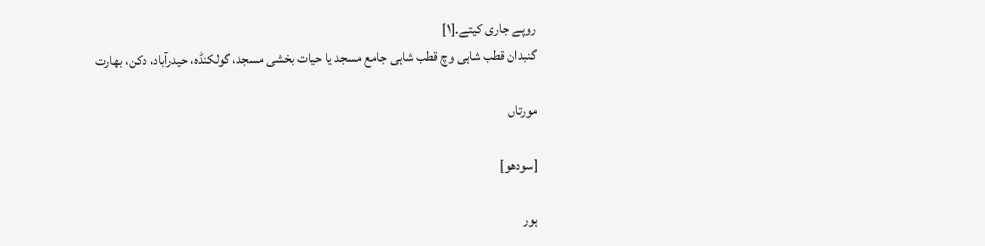روپے جاری کیتے۔[۱]
گنبدان قطب شاہی وچ قطب شاہی جامع مسجد یا حیات بخشی مسجد، گولکنڈہ، حیدرآباد، دکن، بھارت

مورتاں

[سودھو]

ہور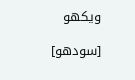ویکھو

[سودھو]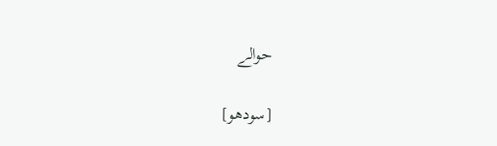حوالے

[سودھو]